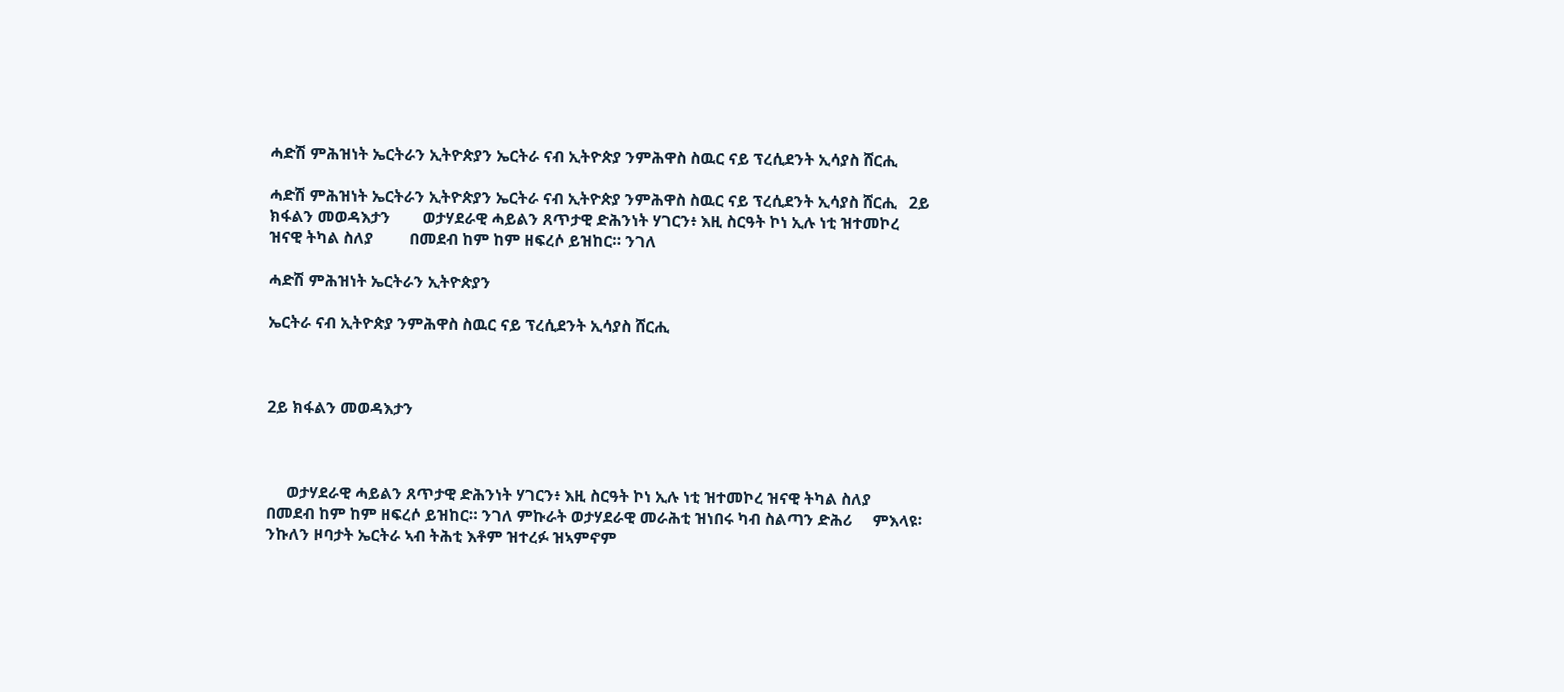ሓድሽ ምሕዝነት ኤርትራን ኢትዮጵያን ኤርትራ ናብ ኢትዮጵያ ንምሕዋስ ስዉር ናይ ፕረሲደንት ኢሳያስ ሸርሒ

ሓድሽ ምሕዝነት ኤርትራን ኢትዮጵያን ኤርትራ ናብ ኢትዮጵያ ንምሕዋስ ስዉር ናይ ፕረሲደንት ኢሳያስ ሸርሒ   2ይ ክፋልን መወዳእታን        ወታሃደራዊ ሓይልን ጸጥታዊ ድሕንነት ሃገርን፥ እዚ ስርዓት ኮነ ኢሉ ነቲ ዝተመኮረ ዝናዊ ትካል ስለያ         በመደብ ከም ከም ዘፍረሶ ይዝከር። ንገለ

ሓድሽ ምሕዝነት ኤርትራን ኢትዮጵያን

ኤርትራ ናብ ኢትዮጵያ ንምሕዋስ ስዉር ናይ ፕረሲደንት ኢሳያስ ሸርሒ



2ይ ክፋልን መወዳእታን



     ወታሃደራዊ ሓይልን ጸጥታዊ ድሕንነት ሃገርን፥ እዚ ስርዓት ኮነ ኢሉ ነቲ ዝተመኮረ ዝናዊ ትካል ስለያ         በመደብ ከም ከም ዘፍረሶ ይዝከር። ንገለ ምኩራት ወታሃደራዊ መራሕቲ ዝነበሩ ካብ ስልጣን ድሕሪ     ምእላዩ፡ ንኩለን ዞባታት ኤርትራ ኣብ ትሕቲ እቶም ዝተረፉ ዝኣምኖም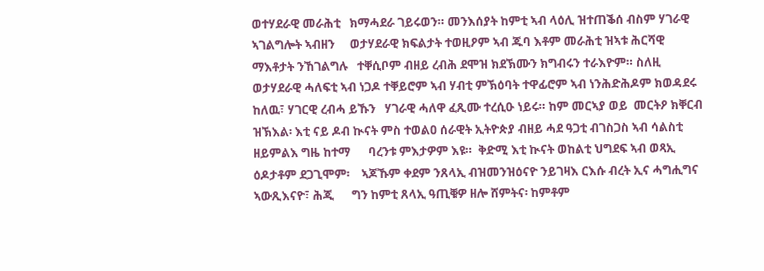ወተሃደራዊ መራሕቲ   ክማሓደራ ገይሩወን። መንእሰያት ከምቲ ኣብ ላዕሊ ዝተጠቕሰ ብስም ሃገራዊ ኣገልግሎት ኣብዘን     ወታሃደራዊ ክፍልታት ተወዚዖም ኣብ ጁባ እቶም መራሕቲ ዝኣቱ ሕርሻዊ ማእቶታት ንኸገልግሉ   ተቐሲቦም ብዘይ ረብሕ ደሞዝ ክደኽሙን ክግብሩን ተራእዮም። ስለዚ ወታሃደራዊ ሓለፍቲ ኣብ ነጋዶ ተቐይሮም ኣብ ሃብቲ ምኽዕባት ተዋፊሮም ኣብ ነንሕድሕዶም ክወዳደሩ ከለዉ፣ ሃገርዊ ረብሓ ይኹን   ሃገራዊ ሓለዋ ፈጺሙ ተረሲዑ ነይሩ። ከም መርኣያ ወይ  መርትዖ ክቐርብ ዝኽእል፡ እቲ ናይ ዶብ ኲናት ምስ ተወልዐ ሰራዊት ኢትዮጵያ ብዘይ ሓደ ዓጋቲ ብገስጋስ ኣብ ሳልስቲ ዘይምልእ ግዜ ከተማ      ባረንቱ ምእታዎም እዩ።  ቅድሚ እቲ ኲናት ወከልቲ ህግደፍ ኣብ ወጻኢ ዕዶታቶም ደጋጊሞም፡    ኣጆኹም ቀደም ንጸላኢ ብዝመንዝዕናዮ ንይገዛእ ርእሱ ብረት ኢና ሓግሒግና ኣውጺእናዮ፣ ሕጂ      ግን ከምቲ ጸላኢ ዓጢቑዎ ዘሎ ሸምትና፡ ከምቶም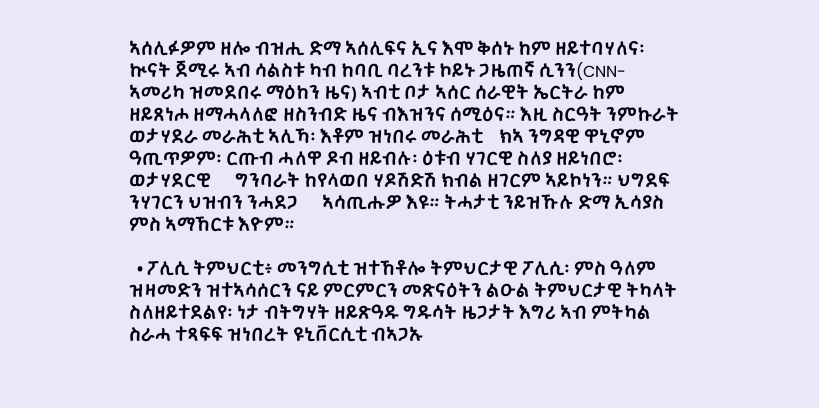ኣሰሊፉዎም ዘሎ ብዝሒ ድማ ኣሰሊፍና ኢና እሞ ቅሰኑ ከም ዘይተባሃለና፡ ኲናት ጀሚሩ ኣብ ሳልስቱ ካብ ከባቢ ባረንቱ ኮይኑ ጋዜጠኛ ሲንን(CNN-  ኣመሪካ ዝመደበሩ ማዕከን ዜና) ኣብቲ ቦታ ኣሰር ሰራዊት ኤርትራ ከም ዘይጸነሖ ዘማሓላለፎ ዘስንብድ ዜና ብእዝንና ሰሚዕና። እዚ ስርዓት ንምኩራት ወታሃደራ መራሕቲ ኣሊኻ፡ እቶም ዝነበሩ መራሕቲ    ክኣ ንግዳዊ ዋኒኖም ዓጢጥዎም፡ ርጡብ ሓለዋ ዶብ ዘይብሉ፡ ዕቱብ ሃገርዊ ስለያ ዘይነበሮ፡ ወታሃደርዊ      ግንባራት ከየላወበ ሃዶሽድሽ ክብል ዘገርም ኣይኮነን። ህግደፍ ንሃገርን ህዝብን ንሓደጋ      ኣሳጢሑዎ እዩ። ትሓታቲ ንይዝኹሉ ድማ ኢሳያስ ምስ ኣማኸርቱ እዮም።

  • ፖሊሲ ትምህርቲ፥ መንግሲቲ ዝተኸቶሎ ትምህርታዊ ፖሊሲ፡ ምስ ዓለም ዝዛመድን ዝተኣሳሰርን ናይ ምርምርን መጽናዕትን ልዑል ትምህርታዊ ትካላት ስለዘይተደልየ፡ ነታ ብትግሃት ዘይጽዓዱ ግዱሳት ዜጋታት እግሪ ኣብ ምትካል ስራሓ ተጻፍፍ ዝነበረት ዩኒቨርሲቲ ብኣጋኡ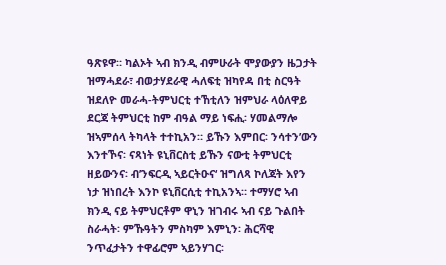ዓጽዩዋ። ካልኦት ኣብ ክንዲ ብምሁራት ሞያውያን ዜጋታት ዝማሓደራ፣ ብወታሃደራዊ ሓለፍቲ ዝካየዳ በቲ ስርዓት ዝደለዮ መራሓ-ትምህርቲ ተኸቲለን ዝምህራ ላዕለዋይ ደርጃ ትምህርቲ ከም ብዓል ማይ ነፍሒ፡ ሃመልማሎ ዝኣምሰላ ትካላት ተተኪአን። ይኹን እምበር፡ ንሳተን’ውን እንተኾና፡ ናጻነት ዩኒቨርስቲ ይኹን ናውቲ ትምህርቲ ዘይውንና፡ ብ’ንፍርዲ ኣይርትዑና‘ ዝግለጻ ኮለጃት እየን ነታ ዝነበረት እንኮ ዩኒቨርሲቲ ተኪአንኣ። ተማሃሮ ኣብ ክንዲ ናይ ትምህርቶም ዋኒን ዝገብሩ ኣብ ናይ ጉልበት ስራሓት፡ ምኹዓትን ምስካም እምኒን፡ ሕርሻዊ ንጥፈታትን ተዋፊሮም ኣይንሃገር፡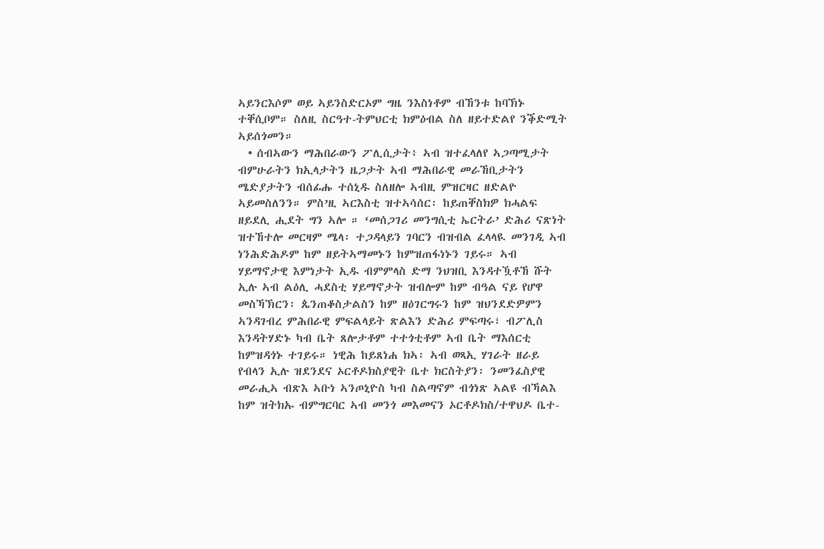ኣይንርእሶም ወይ ኣይንስድርኦም ግዜ ንእስነቶም ብኸንቱ ከባኽኑ ተቐሲቦም። ስለዚ ስርዓተ-ትምህርቲ ክምዕብል ስለ ዘይተድልየ ንቕድሚት ኣይሰጎመን።
  • ሰብኣውን ማሕበራውን ፖሊሲታት፥ ኣብ ዝተፈላለየ ኣጋጣሚታት ብምሁራትን ክኢላታትን ዜጋታት ኣብ ማሕበራዊ መራኸቢታትን ሜድያታትን ብሰፊሑ ተሰኒዱ ስለዘሎ ኣብዚ ምዝርዛር ዘድልዮ ኣይመስለንን። ምስ’ዚ ኣርእስቲ ዝተኣሳሰር፡ ከይጠቐስክዎ ክሓልፍ ዘይደሊ ሒደት ግን ኣሎ ። ‘መሰጋገሪ መንግሲቲ ኤርትራ’ ድሕሪ ናጽነት ዝተኸተሎ መርዛም ሜላ፡ ተጋዳላይን ገባርን ብዝብል ፈላላዪ መንገዲ ኣብ ነንሕድሕዶም ከም ዘይትኣማመኑን ከምዝጠፋነኑን ገይሩ። ኣብ ሃይማኖታዊ እምነታት ኢዱ ብምምላስ ድማ ንህዝቢ እንዳተዃቶኸ ሹት ኢሉ ኣብ ልዕሊ ሓደስቲ ሃይማኖታት ዝብሎም ከም ብዓል ናይ የሆዋ መስኻኽርን፡ ጴንጠቆስታልስን ከም ዘዕገርግሩን ከም ዝህንደድዎምን ኣንዳገብረ ምሕበራዊ ምፍልላይት ጽልእን ድሕሪ ምፍጣሩ፣ ብፖሊስ እንዳትሃድኑ ካብ ቤት ጸሎታቶም ተተጎቲቶም ኣብ ቤት ማእሰርቲ ከምዝዳጎኑ ተገይሩ። ነዊሕ ከይጸነሐ ክኣ፡ ኣብ ወጻኢ ሃገራት ዘራይ የብላን ኢሉ ዝደንደና ኦርቶዶክስያዊት ቤተ ክርስትያን፡ ንመንፈስያዊ መራሒኣ ብጽእ ኣቡነ ኣንጦኒዮስ ካብ ስልጣኖም ብጎነጽ ኣልዩ ብኻልእ ከም ዝትክኡ ብምግርባር ኣብ መንጎ መእመናን ኦርቶዶክስ/ተዋህዶ ቤተ-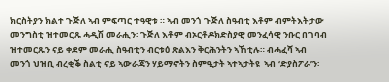ክርስትያን ክልተ ጉጅለ ኣብ ምፍጣር ተዓዊቱ ። ኣብ መንጎ ጉጅለ ስዓብቲ እቶም ብምትእትታው መንግስቲ ዝተመርጹ ሓዲሽ መራሒን፡ ጉጅለ እቶም ብኦርቶዶክድስያዊ መንፈሳዊ ንቡር በገባብ ዝተመርጹን ናይ ቀደም መራሒ ስዓብቲን ብርቱዕ ጽልእን ቅርሕንትን ኣኸቲሉ። ብሓፈሻ ኣብ መንጎ ህዝቢ ብረቂቕ ስልቲ ናይ ኣውራጃን ሃይማኖትን ስምዒታት ኣተኣታትዩ  ኣብ ‘ድያስፖራ’ን፡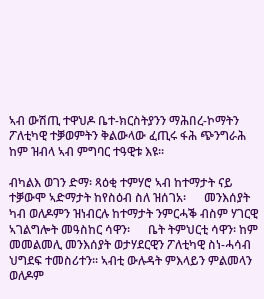ኣብ ውሽጢ ተዋህዶ ቤተ-ክርስትያንን ማሕበረ-ኮማትን ፖለቲካዊ ተቓወምትን ቅልውላው ፈጢሩ ፋሕ ጭንግራሕ ከም ዝብላ ኣብ ምግባር ተዓዊቱ እዩ።

ብካልእ ወገን ድማ፡ ጻዕቂ ተምሃሮ ኣብ ከተማታት ናይ ተቓውሞ ኣድማታት ከየስዕብ ስለ ዝሰገአ፡      መንእሰያት ካብ ወለዶምን ዝነብርሉ ከተማታት ንምርሓቕ ብስም ሃገርዊ ኣገልግሎት መዓስከር ሳዋን፡      ቤት ትምህርቲ ሳዋን፡ ከም መመልመሊ መንእሰያት ወታሃደርዊን ፖለቲካዊ ስነ-ሓሳብ ህግደፍ ተመስሪተን። ኣብቲ ውሉዳት ምእላይን ምልመላን ወለዶም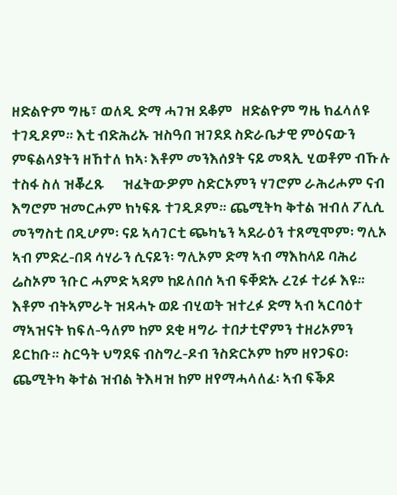ዘድልዮም ግዜ፣ ወለዲ ድማ ሓገዝ ደቆም   ዘድልዮም ግዜ ክፈላለዩ ተገዲዶም። እቲ ብድሕሪኡ ዝስዓበ ዝገደደ ስድራቤታዊ ምዕናውን     ምፍልላያትን ዘኸተለ ክኣ፡ እቶም መንእሰያት ናይ መጻኢ ሂወቶም ብኹሉ ተስፋ ስለ ዝቖረጹ      ዝፈትውዎም ስድርኦምን ሃገሮም ራሕሪሖም ናብ እግሮም ዝመርሖም ክነፍጹ ተገዲዶም። ጨሚትካ ቅተል ዝብለ ፖሊሲ መንግስቲ በዲሆም፡ ናይ ኣሳገርቲ ጭካኔን ኣደራዕን ተጸሚሞም፡ ግሊኦ ኣብ ምድረ-በዳ ሳሃራን ሲናይን፡ ግሊኦም ድማ ኣብ ማእከላይ ባሕሪ ሬስኦም ንቡር ሓምድ ኣዳም ከይለበሰ ኣብ ፍቐድኡ ረጊፉ ተሪፉ እዩ። እቶም ብትኣምራት ዝዳሓኑ ወይ ብሂወት ዝተረፉ ድማ ኣብ ኣርባዕተ     ማኣዝናት ክፍለ-ዓለም ከም ደቂ ዛግራ ተበታቲኖምን ተዘሪኦምን ይርከቡ። ስርዓት ህግደፍ ብስግረ-ዶብ ንስድርኦም ከም ዘየጋፍዐ፡ ጨሚትካ ቅተል ዝብል ትእዛዝ ከም ዘየማሓላለፈ፡ ኣብ ፍቕዶ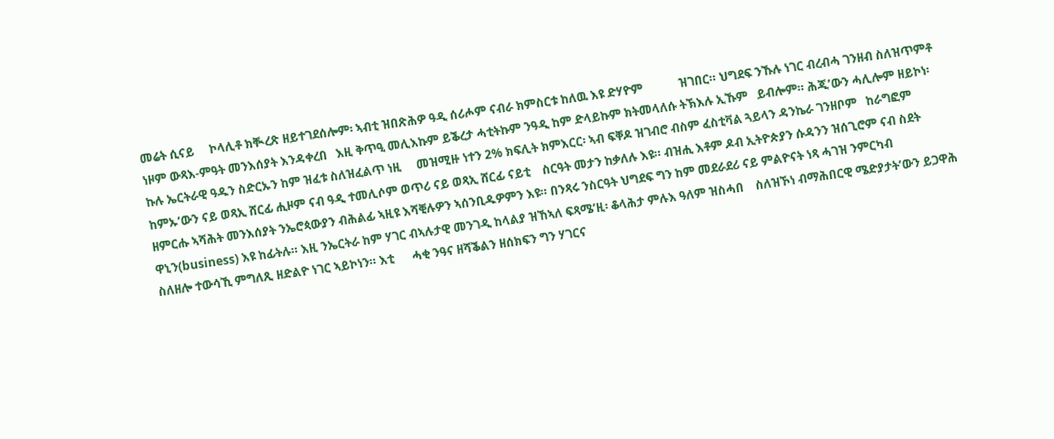መሬት ሲናይ     ኮላሊቶ ክቚረጽ ዘይተገደሰሎም፡ ኣብቲ ዝበጽሕዎ ዓዲ ሰሪሖም ናብራ ክምስርቱ ከለዉ እዩ ድሃዮም            ዝገበር። ህግደፍ ንኹሉ ነገር ብረብሓ ገንዘብ ስለዝጥምቶ ነዞም ውጻእ-ምዓት መንእሰያት እንዳቀረበ   እዚ ቅጥዒ መሊእኩም ይቕረታ ሓቲትኩም ንዓዲ ከም ድላይኩም ክትመላለሱ ትኽእሉ ኢኹም   ይብሎም። ሕጂ’ውን ሓሊሎም ዘይኮነ፡ ኩሉ ኤርትራዊ ዓዱን ስድርኡን ከም ዝፈቱ ስለዝፈልጥ ነዚ     መዝሚዙ ነተን 2% ክፍሊት ክምእርር፡ ኣብ ፍቐዶ ዝገብሮ ብስም ፈስቲቫል ጓይላን ዳንኬራ ገንዘቦም   ከራግፎም ከምኡ’ውን ናይ ወጻኢ ሸርፊ ሒዞም ናብ ዓዲ ተመሊሶም ወጥሪ ናይ ወጻኢ ሸርፊ ናይቲ    ስርዓት መታን ከቃለሉ እዩ። ብዝሒ እቶም ዶብ ኢትዮጵያን ሱዳንን ዝሰጊሮም ናብ ስደት ዘምርሑ ኣሻሕት መንእሰያት ንኤሮጳውያን ብሕልፊ ኣዚዩ እሻቒሉዎን ኣሰንቢዱዎምን እዩ። በንጻሩ ንስርዓት ህግደፍ ግን ከም መደራደሪ ናይ ምልዮናት ነጻ ሓገዝ ንምርካብ ዋኒን(business) እዩ ከፊትሉ። እዚ ንኤርትራ ከም ሃገር ብኣሉታዊ መንገዲ ከላልያ ዝኸኣለ ፍጻሜ’ዚ፡ ቆላሕታ ምሉእ ዓለም ዝስሓበ    ስለዝኾነ ብማሕበርዊ ሜድያታት’ውን ይጋዋሕ ስለዘሎ ተውሳኺ ምግለጺ ዘድልዮ ነገር ኣይኮነን። እቲ      ሓቂ ንዓና ዘሻቕልን ዘሰክፍን ግን ሃገርና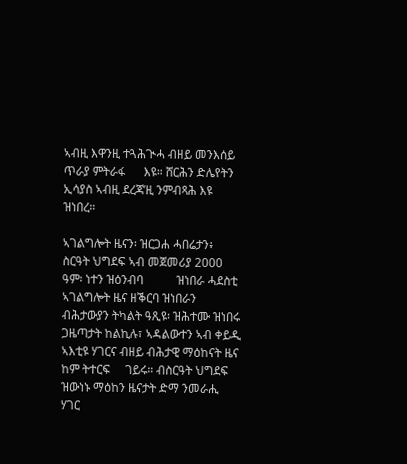ኣብዚ እዋንዚ ተጓሕጒሓ ብዘይ መንእሰይ ጥራያ ምትራፋ      እዩ። ሸርሕን ድሌየትን ኢሳያስ ኣብዚ ደረጃ’ዚ ንምብጻሕ እዩ ዝነበረ።

ኣገልግሎት ዜናን፡ ዝርጋሐ ሓበሬታን፥ ስርዓት ህግደፍ ኣብ መጀመሪያ 2000 ዓም፡ ነተን ዝዕንብባ           ዝነበራ ሓደስቲ ኣገልግሎት ዜና ዘቕርባ ዝነበራን ብሕታውያን ትካልት ዓጺዩ፡ ዝሕተሙ ዝነበሩ      ጋዜጣታት ከልኪሉ፣ ኣዳልውተን ኣብ ቀይዲ ኣእቲዩ ሃገርና ብዘይ ብሕታዊ ማዕከናት ዜና ከም ትተርፍ     ገይሩ። ብስርዓት ህግደፍ ዝውነኑ ማዕከን ዜናታት ድማ ንመራሒ ሃገር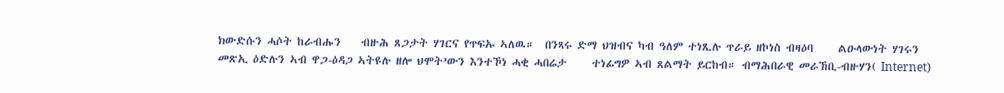ክውድሱን ሓሶት ከራብሑን    ብዙሕ ጸጋታት ሃገርና የጥፍኡ ኣለዉ።  በንጻሩ ድማ ህዝብና ካብ ዓለም ተነጺሉ ጥራይ ዘኮነስ ብዛዕባ     ልዑላውነት ሃገሩን መጽኢ ዕድሉን ኣብ ዋጋ-ዕዳጋ ኣትዩሉ ዘሎ ህሞት’ውን እንተኾነ ሓቂ ሓበሬታ     ተነፊግዎ ኣብ ጸልማት ይርከብ። ብማሕበራዊ መራኸቢ-ብዙሃን( Internet)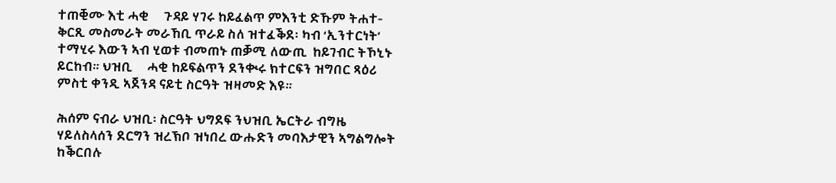ተጠቒሙ እቲ ሓቂ     ጉዳይ ሃገሩ ከይፈልጥ ምእንቲ ድኹም ትሐተ-ቅርጺ መስመራት መራኸቢ ጥራይ ስለ ዝተፈቕደ፡ ካብ ‘ኢንተርነት’ ተማሂሩ እውን ኣብ ሂወቱ ብመጠኑ ጠቓሚ ለውጢ  ከይገብር ትኾኒኑ ይርከብ። ህዝቢ     ሓቂ ከይፍልጥን ደንቊሩ ክተርፍን ዝግበር ጻዕሪ ምስቲ ቀንዲ ኣጀንዳ ናይቲ ስርዓት ዝዛመድ እዩ።

ሕሰም ናብራ ህዝቢ፡ ስርዓት ህግደፍ ንህዝቢ ኤርትራ ብግዜ ሃይለስላሰን ደርግን ዝረኽቦ ዝነበረ ውሑድን መባእታዊን ኣግልግሎት ከቕርበሉ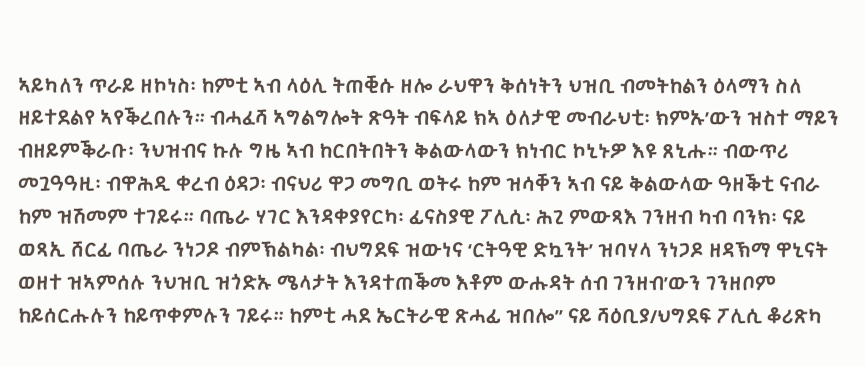ኣይካለን ጥራይ ዘኮነስ፡ ከምቲ ኣብ ላዕሊ ትጠቒሱ ዘሎ ራህዋን ቅሰነትን ህዝቢ ብመትከልን ዕላማን ስለ ዘይተደልየ ኣየቕረበሉን። ብሓፈሻ ኣግልግሎት ጽዓት ብፍላይ ክኣ ዕለታዊ መብራህቲ፡ ክምኡ’ውን ዝስተ ማይን ብዘይምቕራቡ፡ ንህዝብና ኩሉ ግዜ ኣብ ከርበትበትን ቅልውላውን ክነብር ኮኒኑዎ እዩ ጸኒሑ። ብውጥሪ መጓዓዓዚ፡ ብዋሕዲ ቀረብ ዕዳጋ፡ ብናህሪ ዋጋ መግቢ ወትሩ ከም ዝሳቐን ኣብ ናይ ቅልውላው ዓዘቕቲ ናብራ ከም ዝሽመም ተገይሩ። ባጤራ ሃገር እንዳቀያየርካ፡ ፊናስያዊ ፖሊሲ፡ ሕጊ ምውጻእ ገንዘብ ካብ ባንክ፡ ናይ ወጻኢ ሸርፊ ባጤራ ንነጋዶ ብምኽልካል፡ ብህግደፍ ዝውነና ‘ርትዓዊ ድኳንት’ ዝባሃላ ንነጋዶ ዘዳኽማ ዋኒናት ወዘተ ዝኣምሰሉ ንህዝቢ ዝጎድኡ ሜላታት እንዳተጠቕመ እቶም ውሑዳት ሰብ ገንዘብ’ውን ገንዘቦም ከይሰርሑሉን ከይጥቀምሉን ገይሩ። ከምቲ ሓደ ኤርትራዊ ጽሓፊ ዝበሎ” ናይ ሻዕቢያ/ህግደፍ ፖሊሲ ቆሪጽካ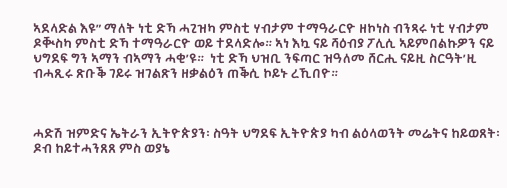ኣደላድል እዩ” ማለት ነቲ ድኻ ሓጊዝካ ምስቲ ሃብታም ተማዓራርዮ ዘኮነስ ብንጻሩ ነቲ ሃብታም ዶቚስካ ምስቲ ድኻ ተማዓራርዮ ወይ ተደላድሎ። ኣነ እኳ ናይ ሻዕብያ ፖሊሲ ኣይምበልኩዎን ናይ ህግደፍ ግን ኣማን ብኣማን ሓቂ’ዩ።  ነቲ ድኻ ህዝቢ ንፍጣር ዝዓለመ ሸርሒ ናይዚ ስርዓት’ዚ ብሓጺሩ ጽቡቕ ገይሩ ዝገልጽን ዘቃልዕን ጠቕሲ ኮይኑ ረኺበዮ።



ሓድሽ ዝምድና ኤትራን ኢትዮጵያን፡ ስዓት ህግደፍ ኢትዮጵያ ካብ ልዕላወንት መሬትና ከይወጸት፡ ዶብ ከይተሓንጸጸ ምስ ወያኔ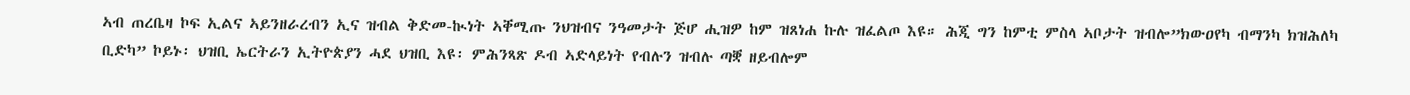ኣብ ጠረቤዛ ኮፍ ኢልና ኣይንዘራረብን ኢና ዝብል ቅድመ-ኲነት ኣቐሚጡ ንህዝብና ንዓመታት ጅሆ ሒዝዎ ከም ዝጸነሐ ኩሉ ዝፈልጦ እዩ። ሕጂ ግን ከምቲ ምስላ ኣቦታት ዝብሎ”ክውዐየካ ብማንካ ክዝሕለካ ቢድካ” ኮይኑ፡ ህዝቢ ኤርትራን ኢትዮጵያን ሓደ ህዝቢ እዩ፡ ምሕንጻጽ ዶብ ኣድላይነት የብሉን ዝብሉ ጣቛ ዘይብሎም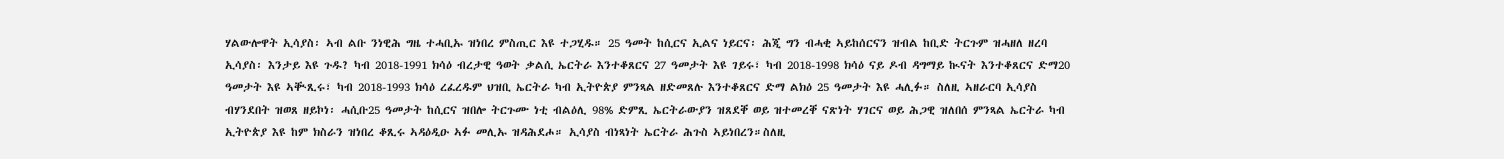ሃልውሎዋት ኢሳያስ፡ ኣብ ልቡ ንነዊሕ ግዜ ተሓቢኡ ዝነበረ ምስጢር እዩ ተጋሂዱ። 25 ዓመት ከሲርና ኢልና ነይርና፡ ሕጂ ግን ብሓቂ ኣይከሰርናን ዝብል ከቢድ ትርጉም ዝሓዘለ ዘረባ ኢሳያስ፡ እንታይ እዩ ጉዱ? ካብ 2018-1991 ክሳዕ ብረታዊ ዓወት ቃልሲ ኤርትራ እንተቆጸርና 27 ዓመታት እዩ ገይሩ፣ ካብ 2018-1998 ክሳዕ ናይ ዶብ ዳግማይ ኲናት እንተቆጸርና ድማ20 ዓመታት እዩ ኣቚጺሩ፣ ካብ 2018-1993 ክሳዕ ረፈረዱም ህዝቢ ኤርትራ ካብ ኢትዮጵያ ምንጻል ዘድመጸሉ እንተቆጸርና ድማ ልክዕ 25 ዓመታት እዩ ሓሊፉ። ስለዚ ኣዘራርባ ኢሳያስ ብሃንደበት ዝወጸ ዘይኮነ፡ ሓሲቡ25 ዓመታት ከሲርና ዝበሎ ትርጉሙ ነቲ ብልዕሊ 98% ድምጺ ኤርትራውያን ዝጸደቐ ወይ ዝተመረቐ ናጽነት ሃገርና ወይ ሕጋዊ ዝለበሰ ምንጻል ኤርትራ ካብ ኢትዮጵያ እዩ ከም ክስራን ዝነበረ ቆጺሩ ኣዳዕዲዑ ኣፉ መሊኡ ዝዳሕደሖ። ኢሳያስ ብነጻነት ኤርትራ ሕጉስ ኣይነበረን።ስለዚ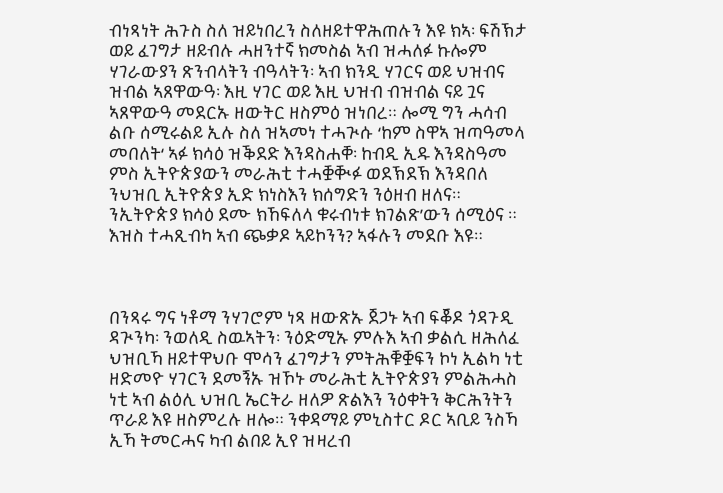ብነጻነት ሕጉስ ስለ ዝይነበረን ስለዘይተዋሕጠሉን እዩ ክኣ፡ ፍሽኽታ ወይ ፈገግታ ዘይብሉ ሓዘንተኛ ክመስል ኣብ ዝሓለፉ ኩሎም ሃገራውያን ጽንብላትን ብዓላትን፡ ኣብ ክንዲ ሃገርና ወይ ህዝብና ዝብል ኣጸዋውዓ፡ እዚ ሃገር ወይ እዚ ህዝብ ብዝብል ናይ ጓና ኣጸዋውዓ መደርኡ ዘውትር ዘስምዕ ዝነበረ። ሎሚ ግን ሓሳብ ልቡ ሰሚሩልይ ኢሉ ስለ ዝኣመነ ተሓጒሱ ‘ከም ስዋኣ ዝጣዓመላ መበለት‘ ኣፉ ክሳዕ ዝቕደድ እንዳስሐቐ፡ ከብዲ ኢዱ እንዳስዓመ ምስ ኢትዮጵያውን መራሕቲ ተሓቛቚፉ ወደኽደኽ እንዳበለ ንህዝቢ ኢትዮጵያ ኢድ ክነስእን ክሰግድን ንዕዘብ ዘለና። ንኢትዮጵያ ክሳዕ ደሙ ክኸፍለላ ቁሩብነቱ ክገልጽ’ውን ሰሚዕና ። እዝስ ተሓጺብካ ኣብ ጭቃዶ ኣይኮንን? ኣፋሉን መደቡ እዩ።



በንጻሩ ግና ነቶማ ንሃገሮም ነጻ ዘውጽኡ ጀጋኑ ኣብ ፍቖዶ ጎዳጉዲ ዳጒንካ፡ ንወለዲ ስዉኣትን፡ ንዕድሚኡ ምሉእ ኣብ ቃልሲ ዘሕለፈ ህዝቢኻ ዘይተዋህቡ ሞሳን ፈገግታን ምትሕቑቛፍን ኮነ ኢልካ ነቲ ዘድመዮ ሃገርን ደመኝኡ ዝኾኑ መራሕቲ ኢትዮጵያን ምልሕሓስ ነቲ ኣብ ልዕሊ ህዝቢ ኤርትራ ዘለዎ ጽልእን ንዕቀትን ቅርሕንትን ጥራይ እዩ ዘስምረሉ ዘሎ። ንቀዳማይ ምኒስተር ዶር ኣቢይ ንስኻ ኢኻ ትመርሓና ካብ ልበይ ኢየ ዝዛረብ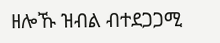ዘሎኹ ዝብል ብተደጋጋሚ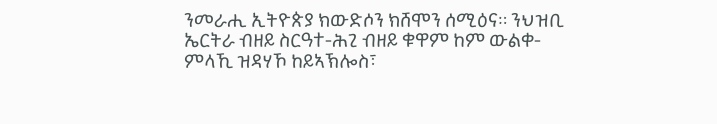ንመራሒ ኢትዮጵያ ክውድሶን ክሸሞን ሰሚዕና። ንህዝቢ ኤርትራ ብዘይ ስርዓተ-ሕጊ ብዘይ ቁዋም ከም ውልቀ-ምላኺ ዝዳሃኾ ከይኣኽሎስ፣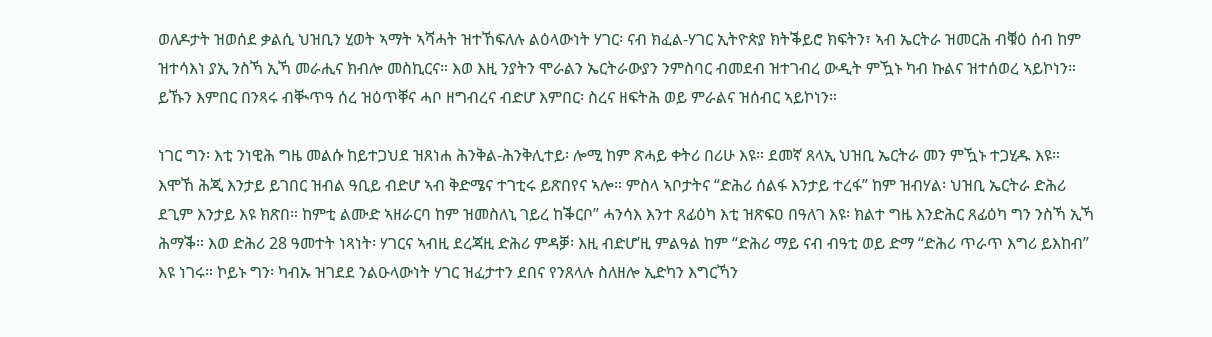ወለዶታት ዝወሰደ ቃልሲ ህዝቢን ሂወት ኣማት ኣሻሓት ዝተኸፍለሉ ልዕላውነት ሃገር፡ ናብ ክፈል-ሃገር ኢትዮጵያ ክትቕይሮ ክፍትን፣ ኣብ ኤርትራ ዝመርሕ ብቑዕ ሰብ ከም ዝተሳእነ ያኢ ንስኻ ኢኻ መራሒና ክብሎ መስኪርና። እወ እዚ ንያትን ሞራልን ኤርትራውያን ንምስባር ብመደብ ዝተገብረ ውዲት ምዃኑ ካብ ኩልና ዝተሰወረ ኣይኮነን። ይኹን እምበር በንጻሩ ብቚጥዓ ሰረ ዝዕጥቐና ሓቦ ዘግብረና ብድሆ እምበር፡ ስረና ዘፍትሕ ወይ ምራልና ዝሰብር ኣይኮነን።

ነገር ግን፡ እቲ ንነዊሕ ግዜ መልሱ ከይተጋህደ ዝጸነሐ ሕንቅል-ሕንቅሊተይ፡ ሎሚ ከም ጽሓይ ቀትሪ በሪሁ እዩ። ደመኛ ጸላኢ ህዝቢ ኤርትራ መን ምዃኑ ተጋሂዱ እዩ። እሞኸ ሕጂ እንታይ ይገበር ዝብል ዓቢይ ብድሆ ኣብ ቅድሜና ተገቲሩ ይጽበየና ኣሎ። ምስላ ኣቦታትና “ድሕሪ ሰልፋ እንታይ ተረፋ” ከም ዝብሃል፡ ህዝቢ ኤርትራ ድሕሪ ደጊም እንታይ እዩ ክጽበ። ከምቲ ልሙድ ኣዘራርባ ከም ዝመስለኒ ገይረ ከቕርቦ” ሓንሳእ እንተ ጸፊዕካ እቲ ዝጽፍዐ በዓለገ እዩ፡ ክልተ ግዜ እንድሕር ጸፊዕካ ግን ንስኻ ኢኻ ሕማቕ። እወ ድሕሪ 28 ዓመተት ነጻነት፡ ሃገርና ኣብዚ ደረጃዚ ድሕሪ ምዳቓ፡ እዚ ብድሆ’ዚ ምልዓል ከም “ድሕሪ ማይ ናብ ብዓቲ ወይ ድማ “ድሕሪ ጥራጥ እግሪ ይእከብ” እዩ ነገሩ። ኮይኑ ግን፡ ካብኡ ዝገደደ ንልዑላውነት ሃገር ዝፈታተን ደበና የንጸላሉ ስለዘሎ ኢድካን እግርኻን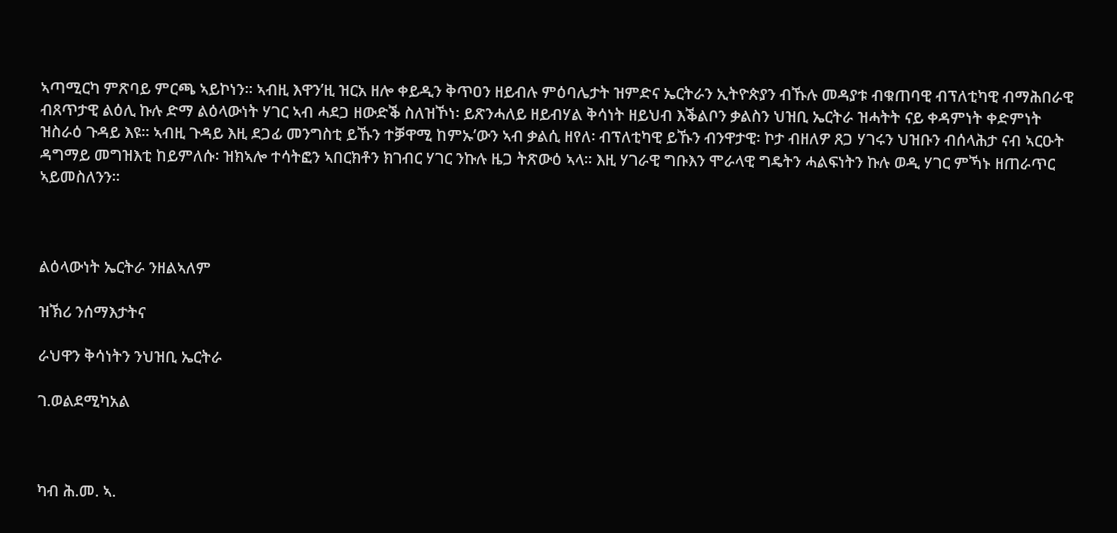ኣጣሚርካ ምጽባይ ምርጫ ኣይኮነን። ኣብዚ እዋን’ዚ ዝርአ ዘሎ ቀይዲን ቅጥዐን ዘይብሉ ምዕባሌታት ዝምድና ኤርትራን ኢትዮጵያን ብኹሉ መዳያቱ ብቁጠባዊ ብፕለቲካዊ ብማሕበራዊ ብጸጥታዊ ልዕሊ ኩሉ ድማ ልዕላውነት ሃገር ኣብ ሓደጋ ዘውድቕ ስለዝኾነ፡ ይጽንሓለይ ዘይብሃል ቅሳነት ዘይህብ እቕልቦን ቃልስን ህዝቢ ኤርትራ ዝሓትት ናይ ቀዳምነት ቀድምነት ዝስራዕ ጉዳይ እዩ። ኣብዚ ጉዳይ እዚ ደጋፊ መንግስቲ ይኹን ተቓዋሚ ከምኡ’ውን ኣብ ቃልሲ ዘየለ፡ ብፕለቲካዊ ይኹን ብንዋታዊ፡ ኮታ ብዘለዎ ጸጋ ሃገሩን ህዝቡን ብሰላሕታ ናብ ኣርዑት ዳግማይ መግዝእቲ ከይምለሱ፡ ዝክኣሎ ተሳትፎን ኣበርክቶን ክገብር ሃገር ንኩሉ ዜጋ ትጽውዕ ኣላ። እዚ ሃገራዊ ግቡእን ሞራላዊ ግዴትን ሓልፍነትን ኩሉ ወዲ ሃገር ምኻኑ ዘጠራጥር ኣይመስለንን።



ልዕላውነት ኤርትራ ንዘልኣለም

ዝኽሪ ንሰማእታትና

ራህዋን ቅሳነትን ንህዝቢ ኤርትራ

ገ.ወልደሚካአል



ካብ ሕ.መ. ኣ.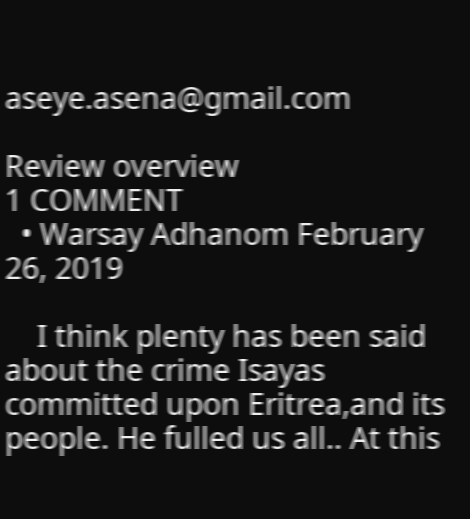aseye.asena@gmail.com

Review overview
1 COMMENT
  • Warsay Adhanom February 26, 2019

    I think plenty has been said about the crime Isayas committed upon Eritrea,and its people. He fulled us all.. At this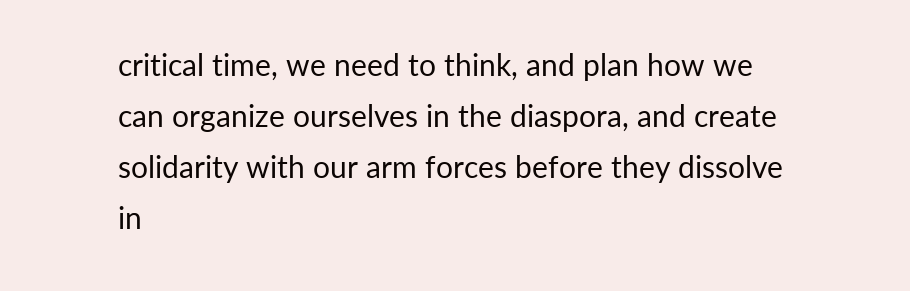critical time, we need to think, and plan how we can organize ourselves in the diaspora, and create solidarity with our arm forces before they dissolve in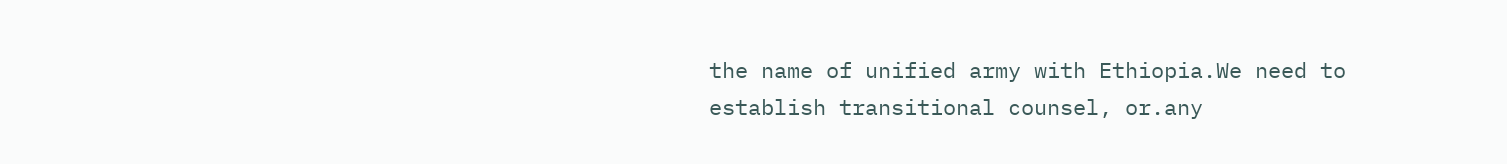the name of unified army with Ethiopia.We need to establish transitional counsel, or.any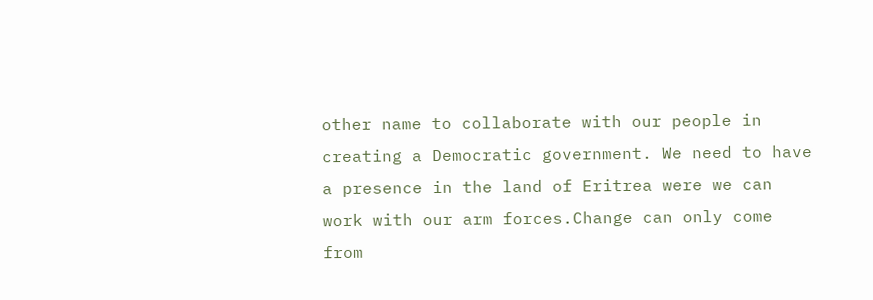other name to collaborate with our people in creating a Democratic government. We need to have a presence in the land of Eritrea were we can work with our arm forces.Change can only come from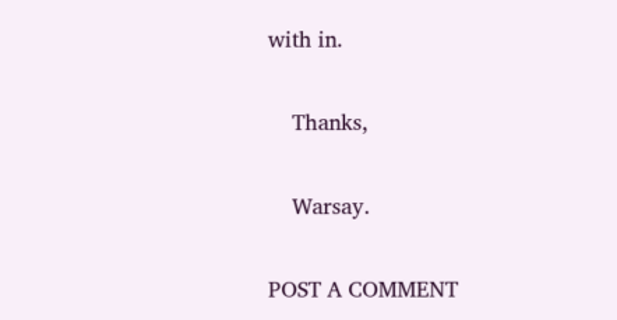with in.

    Thanks,

    Warsay.

POST A COMMENT